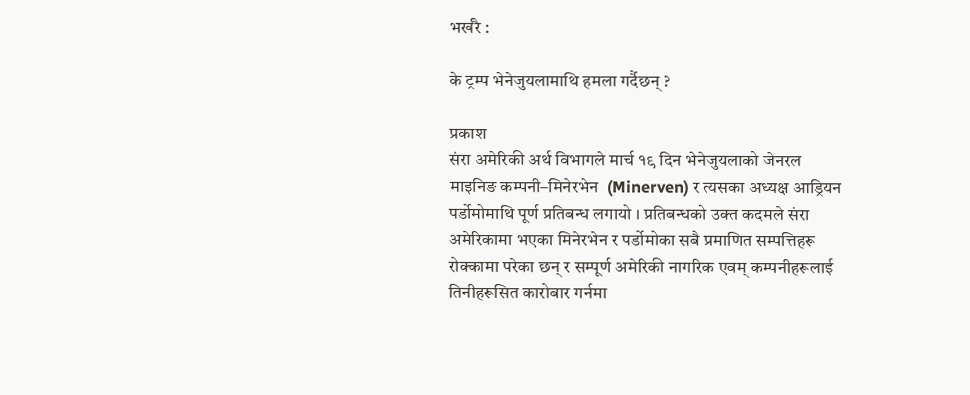भर्खरै :

के ट्रम्प भेनेजुयलामाथि हमला गर्दैछन् ?

प्रकाश
संरा अमेरिकी अर्थ विभागले मार्च १९ दिन भेनेजुयलाको जेनरल माइनिङ कम्पनी–मिनेरभेन  (Minerven) र त्यसका अध्यक्ष आड्रियन पर्डोमोमाथि पूर्ण प्रतिबन्ध लगायो । प्रतिबन्धको उक्त कदमले संरा अमेरिकामा भएका मिनेरभेन र पर्डोमोका सबै प्रमाणित सम्पत्तिहरू रोक्कामा परेका छन् र सम्पूर्ण अमेरिकी नागरिक एवम् कम्पनीहरूलाई तिनीहरूसित कारोबार गर्नमा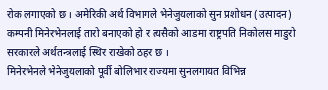रोक लगाएको छ । अमेरिकी अर्थ विभागले भेनेजुयलाको सुन प्रशोधन (उत्पादन) कम्पनी मिनेरभेनलाई तारो बनाएको हो र त्यसैको आडमा राष्ट्रपति निकोलस माडुरो सरकारले अर्थतन्त्रलाई स्थिर राखेको ठहर छ ।
मिनेरभेनले भेनेजुयलाको पूर्वी बोलिभार राज्यमा सुनलगायत विभिन्न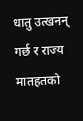धातु उत्खनन् गर्छ र राज्य मातहतको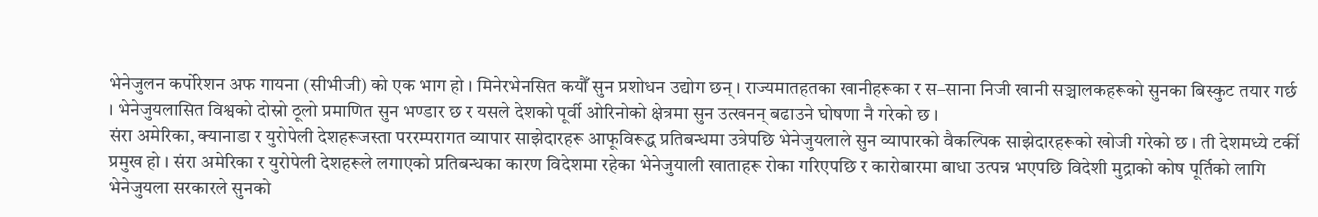भेनेजुलन कर्पोरेशन अफ गायना (सीभीजी) को एक भाग हो । मिनेरभेनसित कयौँ सुन प्रशोधन उद्योग छन् । राज्यमातहतका खानीहरूका र स–साना निजी खानी सञ्चालकहरूको सुनका बिस्कुट तयार गर्छ । भेनेजुयलासित विश्वको दोस्रो ठूलो प्रमाणित सुन भण्डार छ र यसले देशको पूर्वी ओरिनोको क्षेत्रमा सुन उत्खनन् बढाउने घोषणा नै गरेको छ ।
संरा अमेरिका, क्यानाडा र युरोपेली देशहरूजस्ता पररम्परागत व्यापार साझेदारहरू आफूविरूद्ध प्रतिबन्धमा उत्रेपछि भेनेजुयलाले सुन व्यापारको वैकल्पिक साझेदारहरूको खोजी गरेको छ । ती देशमध्ये टर्की प्रमुख हो । संरा अमेरिका र युरोपेली देशहरूले लगाएको प्रतिबन्धका कारण विदेशमा रहेका भेनेजुयाली खाताहरू रोका गरिएपछि र कारोबारमा बाधा उत्पन्न भएपछि विदेशी मुद्राको कोष पूर्तिको लागि भेनेजुयला सरकारले सुनको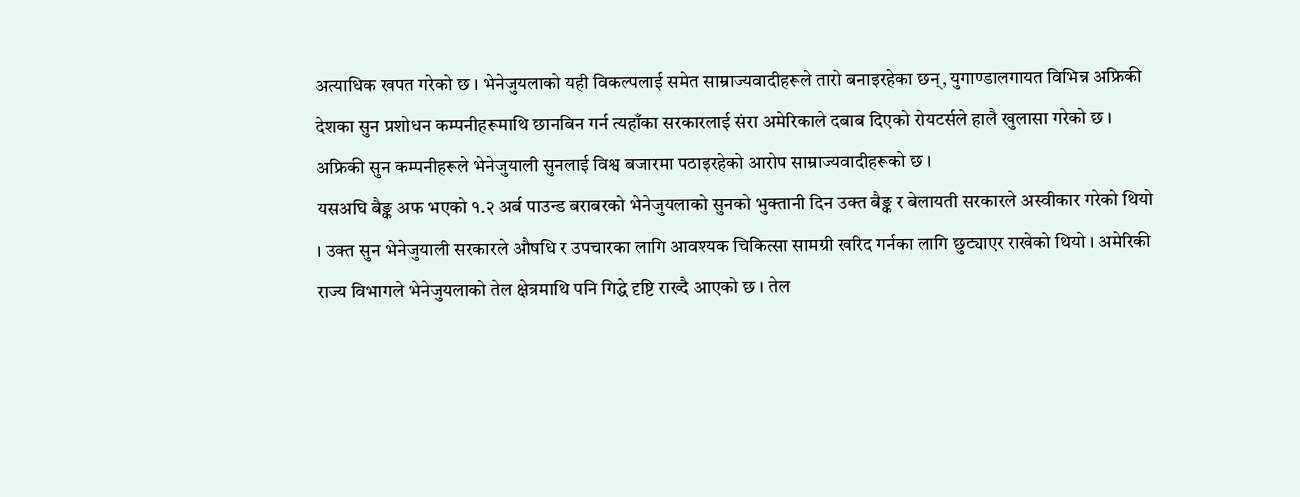अत्याधिक खपत गरेको छ । भेनेजुयलाको यही विकल्पलाई समेत साम्राज्यवादीहरूले तारो बनाइरहेका छन्, युगाण्डालगायत विभिन्न अफ्रिकी देशका सुन प्रशोधन कम्पनीहरूमाथि छानबिन गर्न त्यहाँका सरकारलाई संरा अमेरिकाले दबाब दिएको रोयटर्सले हालै खुलासा गरेको छ । अफ्रिकी सुन कम्पनीहरूले भेनेजुयाली सुनलाई विश्व बजारमा पठाइरहेको आरोप साम्राज्यवादीहरूको छ ।
यसअघि बैङ्क अफ भएको १.२ अर्ब पाउन्ड बराबरको भेनेजुयलाको सुनको भुक्तानी दिन उक्त बैङ्क र बेलायती सरकारले अस्वीकार गरेको थियो । उक्त सुन भेनेजुयाली सरकारले औषधि र उपचारका लागि आवश्यक चिकित्सा सामग्री खरिद गर्नका लागि छुट्याएर राखेको थियो । अमेरिकी राज्य विभागले भेनेजुयलाको तेल क्षेत्रमाथि पनि गिद्धे दृष्टि राख्दै आएको छ । तेल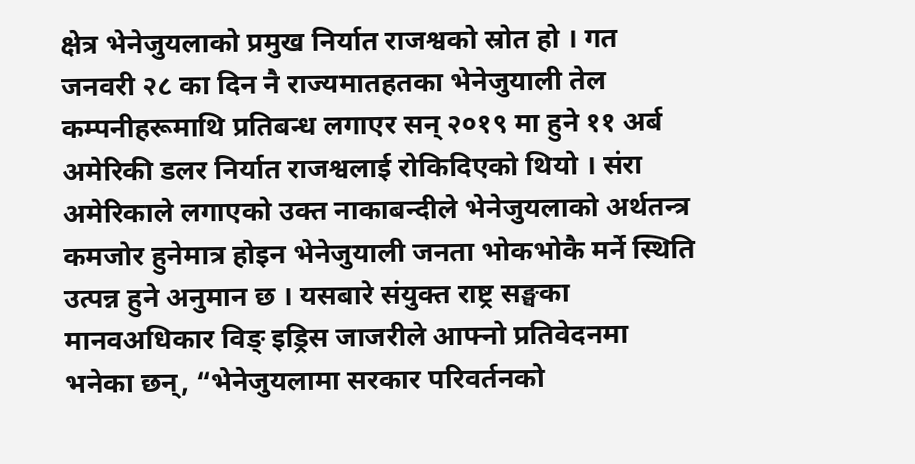क्षेत्र भेनेजुयलाको प्रमुख निर्यात राजश्वको स्रोत हो । गत जनवरी २८ का दिन नै राज्यमातहतका भेनेजुयाली तेल कम्पनीहरूमाथि प्रतिबन्ध लगाएर सन् २०१९ मा हुने ११ अर्ब अमेरिकी डलर निर्यात राजश्वलाई रोकिदिएको थियो । संरा अमेरिकाले लगाएको उक्त नाकाबन्दीले भेनेजुयलाको अर्थतन्त्र कमजोर हुनेमात्र होइन भेनेजुयाली जनता भोकभोकै मर्ने स्थिति उत्पन्न हुने अनुमान छ । यसबारे संयुक्त राष्ट्र सङ्घका मानवअधिकार विङ् इड्रिस जाजरीले आफ्नो प्रतिवेदनमा भनेका छन्, “भेनेजुयलामा सरकार परिवर्तनको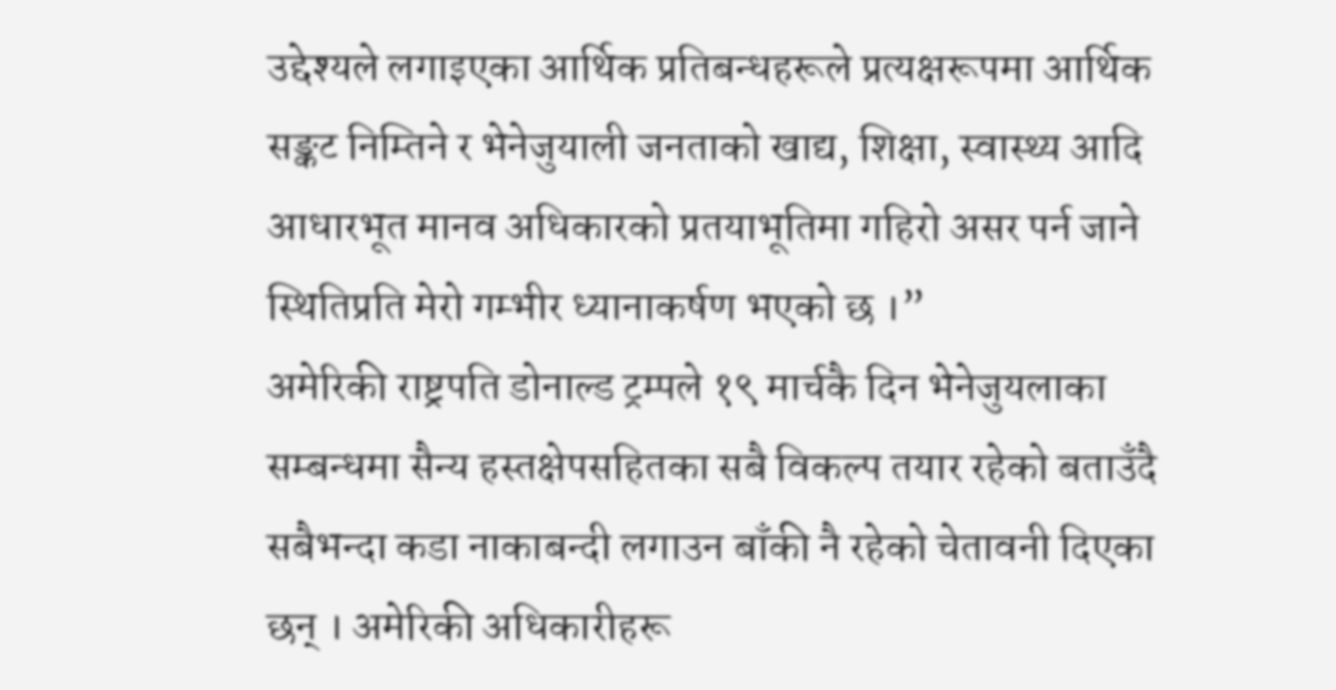उद्देश्यले लगाइएका आर्थिक प्रतिबन्धहरूले प्रत्यक्षरूपमा आर्थिक सङ्कट निम्तिने र भेनेजुयाली जनताको खाद्य, शिक्षा, स्वास्थ्य आदि आधारभूत मानव अधिकारको प्रतयाभूतिमा गहिरो असर पर्न जाने स्थितिप्रति मेरो गम्भीर ध्यानाकर्षण भएको छ ।”
अमेरिकी राष्ट्रपति डोनाल्ड ट्रम्पले १९ मार्चकै दिन भेनेजुयलाका सम्बन्धमा सैन्य हस्तक्षेपसहितका सबै विकल्प तयार रहेको बताउँदै सबैभन्दा कडा नाकाबन्दी लगाउन बाँकी नै रहेको चेतावनी दिएका छन् । अमेरिकी अधिकारीहरू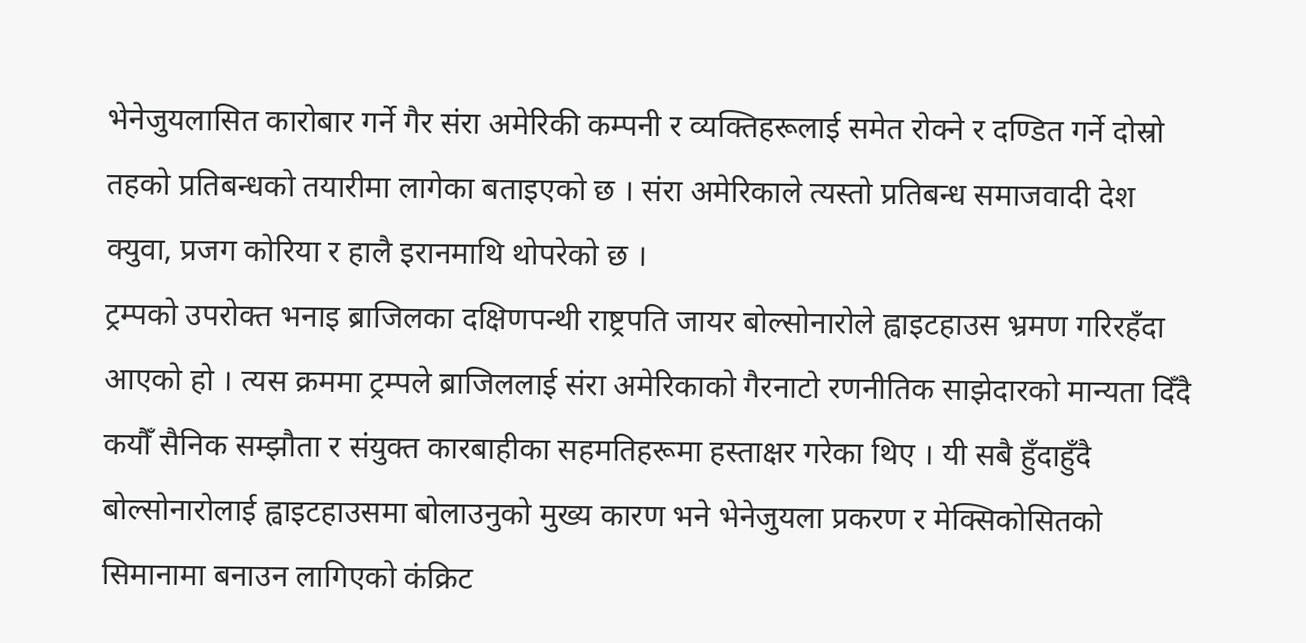भेनेजुयलासित कारोबार गर्ने गैर संरा अमेरिकी कम्पनी र व्यक्तिहरूलाई समेत रोक्ने र दण्डित गर्ने दोस्रो तहको प्रतिबन्धको तयारीमा लागेका बताइएको छ । संरा अमेरिकाले त्यस्तो प्रतिबन्ध समाजवादी देश क्युवा, प्रजग कोरिया र हालै इरानमाथि थोपरेको छ ।
ट्रम्पको उपरोक्त भनाइ ब्राजिलका दक्षिणपन्थी राष्ट्रपति जायर बोल्सोनारोले ह्वाइटहाउस भ्रमण गरिरहँदा आएको हो । त्यस क्रममा ट्रम्पले ब्राजिललाई संरा अमेरिकाको गैरनाटो रणनीतिक साझेदारको मान्यता दिँदै कयौँ सैनिक सम्झौता र संयुक्त कारबाहीका सहमतिहरूमा हस्ताक्षर गरेका थिए । यी सबै हुँदाहुँदै बोल्सोनारोलाई ह्वाइटहाउसमा बोलाउनुको मुख्य कारण भने भेनेजुयला प्रकरण र मेक्सिकोसितको सिमानामा बनाउन लागिएको कंक्रिट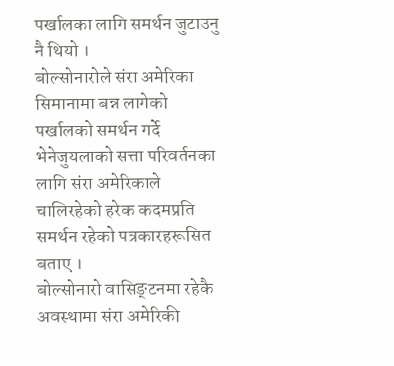पर्खालका लागि समर्थन जुटाउनु नै थियो ।
बोल्सोनारोले संरा अमेरिका सिमानामा बन्न लागेको पर्खालको समर्थन गर्दे भेनेजुयलाको सत्ता परिवर्तनका लागि संरा अमेरिकाले चालिरहेको हरेक कदमप्रति समर्थन रहेको पत्रकारहरूसित बताए ।
बोल्सोनारो वासिङ्टनमा रहेकै अवस्थामा संरा अमेरिकी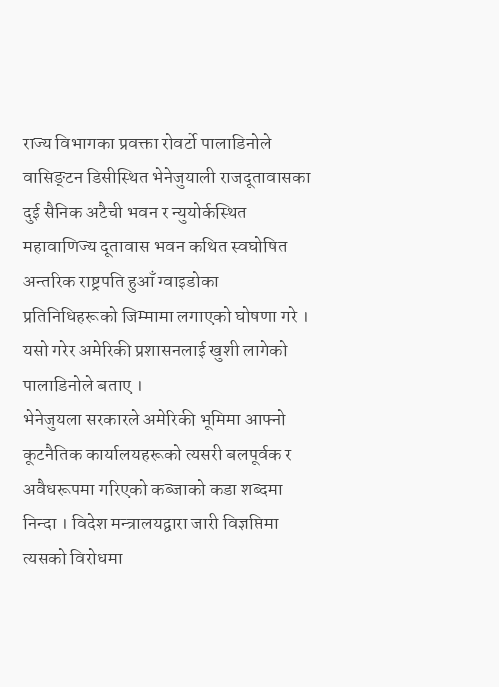राज्य विभागका प्रवक्ता रोवर्टो पालाडिनोले वासिङ्टन डिसीस्थित भेनेजुयाली राजदूतावासका दुई सैनिक अटैची भवन र न्युयोर्कस्थित महावाणिज्य दूतावास भवन कथित स्वघोषित अन्तरिक राष्ट्रपति हुआँ ग्वाइडोका प्रतिनिधिहरूको जिम्मामा लगाएको घोषणा गरे । यसो गरेर अमेरिकी प्रशासनलाई खुशी लागेको पालाडिनोले बताए ।
भेनेजुयला सरकारले अमेरिकी भूमिमा आफ्नो कूटनैतिक कार्यालयहरूको त्यसरी बलपूर्वक र अवैधरूपमा गरिएको कब्जाको कडा शब्दमा निन्दा । विदेश मन्त्रालयद्वारा जारी विज्ञप्तिमा त्यसको विरोधमा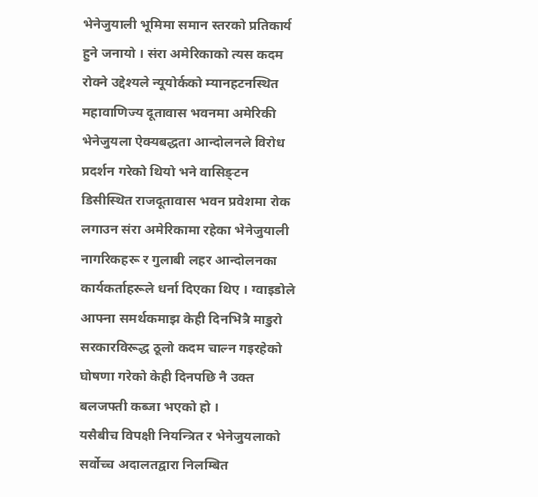भेनेजुयाली भूमिमा समान स्तरको प्रतिकार्य हुने जनायो । संरा अमेरिकाको त्यस कदम रोक्ने उद्देश्यले न्यूयोर्कको म्यानहटनस्थित महावाणिज्य दूतावास भवनमा अमेरिकी भेनेजुयला ऐक्यबद्धता आन्दोलनले विरोध प्रदर्शन गरेको थियो भने वासिङ्टन डिसीस्थित राजदूतावास भवन प्रवेशमा रोक लगाउन संरा अमेरिकामा रहेका भेनेजुयाली नागरिकहरू र गुलाबी लहर आन्दोलनका कार्यकर्ताहरूले धर्ना दिएका थिए । ग्वाइडोले आफ्ना समर्थकमाझ केही दिनभित्रै माडुरो सरकारविरूद्ध ठूलो कदम चाल्न गइरहेको घोषणा गरेको केही दिनपछि नै उक्त बलजफ्ती कब्जा भएको हो ।
यसैबीच विपक्षी नियन्त्रित र भेनेजुयलाको सर्वोच्च अदालतद्वारा निलम्बित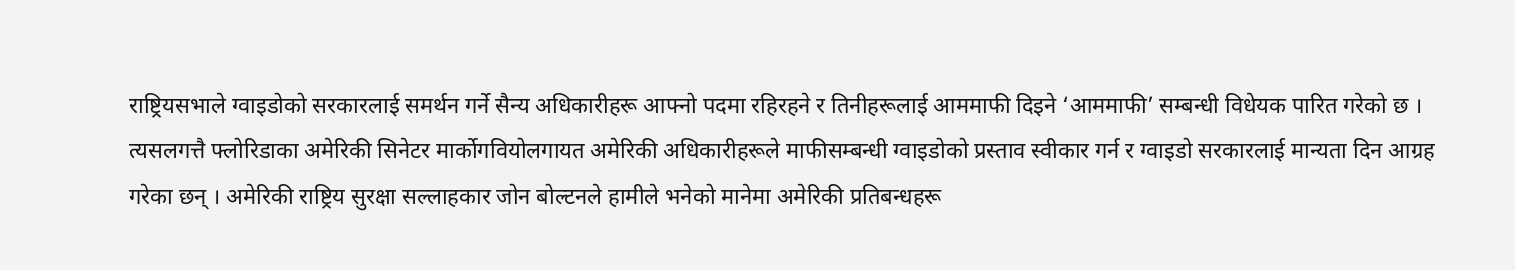राष्ट्रियसभाले ग्वाइडोको सरकारलाई समर्थन गर्ने सैन्य अधिकारीहरू आफ्नो पदमा रहिरहने र तिनीहरूलाई आममाफी दिइने ‘आममाफी’ सम्बन्धी विधेयक पारित गरेको छ । त्यसलगत्तै फ्लोरिडाका अमेरिकी सिनेटर मार्कोगवियोलगायत अमेरिकी अधिकारीहरूले माफीसम्बन्धी ग्वाइडोको प्रस्ताव स्वीकार गर्न र ग्वाइडो सरकारलाई मान्यता दिन आग्रह गरेका छन् । अमेरिकी राष्ट्रिय सुरक्षा सल्लाहकार जोन बोल्टनले हामीले भनेको मानेमा अमेरिकी प्रतिबन्धहरू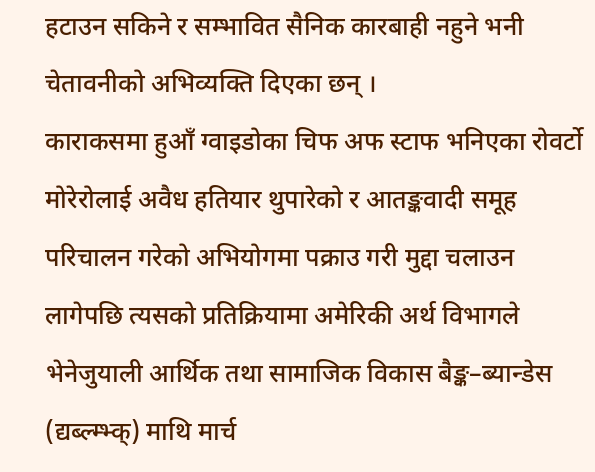हटाउन सकिने र सम्भावित सैनिक कारबाही नहुने भनी चेतावनीको अभिव्यक्ति दिएका छन् ।
काराकसमा हुआँ ग्वाइडोका चिफ अफ स्टाफ भनिएका रोवर्टो मोरेरोलाई अवैध हतियार थुपारेको र आतङ्कवादी समूह परिचालन गरेको अभियोगमा पक्राउ गरी मुद्दा चलाउन लागेपछि त्यसको प्रतिक्रियामा अमेरिकी अर्थ विभागले भेनेजुयाली आर्थिक तथा सामाजिक विकास बैङ्क–ब्यान्डेस (द्यब्ल्म्भ्क्) माथि मार्च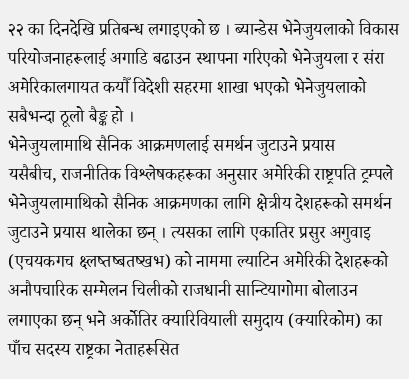२२ का दिनदेखि प्रतिबन्ध लगाइएको छ । ब्यान्डेस भेनेजुयलाको विकास परियोजनाहरूलाई अगाडि बढाउन स्थापना गरिएको भेनेजुयला र संरा अमेरिकालगायत कयौँ विदेशी सहरमा शाखा भएको भेनेजुयलाको सबैभन्दा ठूलो बैङ्क हो ।
भेनेजुयलामाथि सैनिक आक्रमणलाई समर्थन जुटाउने प्रयास
यसैबीच, राजनीतिक विश्लेषकहरूका अनुसार अमेरिकी राष्ट्रपति ट्रम्पले भेनेजुयलामाथिको सैनिक आक्रमणका लागि क्षेत्रीय देशहरूको समर्थन जुटाउने प्रयास थालेका छन् । त्यसका लागि एकातिर प्रसुर अगुवाइ (एचयकगच क्ष्लष्तष्बतष्खभ) को नाममा ल्याटिन अमेरिकी देशहरूको अनौपचारिक सम्मेलन चिलीको राजधानी सान्टियागोमा बोलाउन लगाएका छन् भने अर्कोतिर क्यारिवियाली समुदाय (क्यारिकोम) का पाँच सदस्य राष्ट्रका नेताहरूसित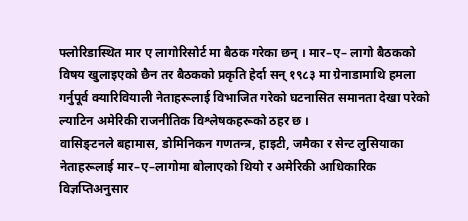फ्लोरिडास्थित मार ए लागोरिसोर्ट मा बैठक गरेका छन् । मार–ए– लागो बैठकको विषय खुलाइएको छैन तर बैठकको प्रकृति हेर्दा सन् १९८३ मा ग्रेनाडामाथि हमला गर्नुपूर्व क्यारिवियाली नेताहरूलाई विभाजित गरेको घटनासित समानता देखा परेको ल्याटिन अमेरिकी राजनीतिक विश्लेषकहरूको ठहर छ ।
वासिङ्टनले बहामास, डोमिनिकन गणतन्त्र, हाइटी, जमैका र सेन्ट लुसियाका नेताहरूलाई मार–ए–लागोमा बोलाएको थियो र अमेरिकी आधिकारिक विज्ञप्तिअनुसार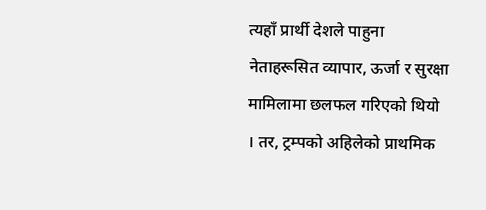त्यहाँ प्रार्थी देशले पाहुना नेताहरूसित व्यापार, ऊर्जा र सुरक्षा मामिलामा छलफल गरिएको थियो । तर, ट्रम्पको अहिलेको प्राथमिक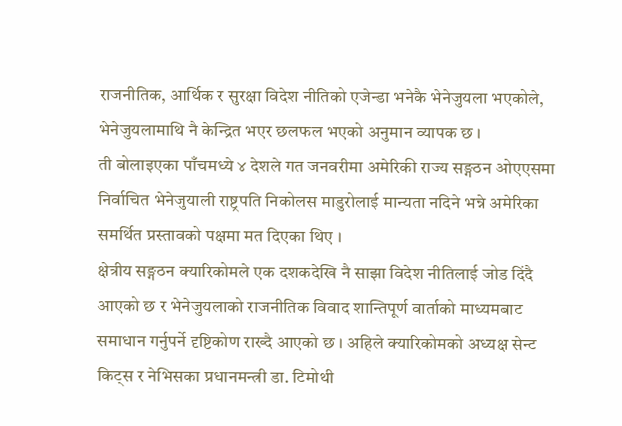राजनीतिक, आर्थिक र सुरक्षा विदेश नीतिको एजेन्डा भनेकै भेनेजुयला भएकोले, भेनेजुयलामाथि नै केन्द्रित भएर छलफल भएको अनुमान व्यापक छ ।
ती बोलाइएका पाँचमध्ये ४ देशले गत जनवरीमा अमेरिकी राज्य सङ्गठन ओएएसमा निर्वाचित भेनेजुयाली राष्ट्रपति निकोलस माडुरोलाई मान्यता नदिने भन्ने अमेरिका समर्थित प्रस्तावको पक्षमा मत दिएका थिए ।
क्षेत्रीय सङ्गठन क्यारिकोमले एक दशकदेखि नै साझा विदेश नीतिलाई जोड दिंदै आएको छ र भेनेजुयलाको राजनीतिक विवाद शान्तिपूर्ण वार्ताको माध्यमबाट समाधान गर्नुपर्ने दृष्टिकोण राख्दै आएको छ । अहिले क्यारिकोमको अध्यक्ष सेन्ट किट्स र नेभिसका प्रधानमन्त्री डा. टिमोथी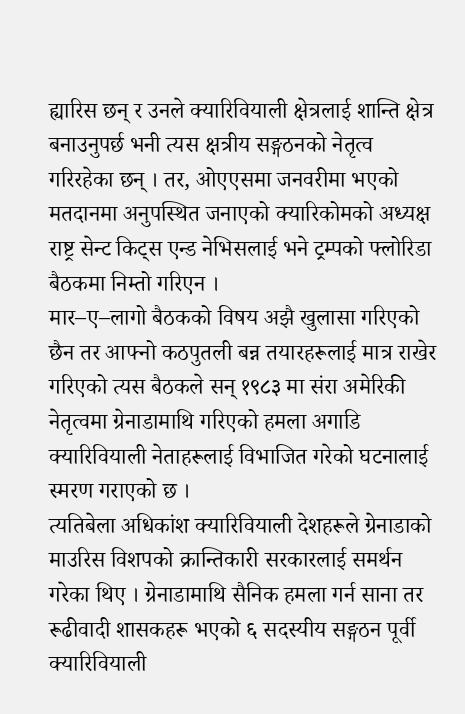ह्यारिस छन् र उनले क्यारिवियाली क्षेत्रलाई शान्ति क्षेत्र बनाउनुपर्छ भनी त्यस क्षत्रीय सङ्गठनको नेतृत्व गरिरहेका छन् । तर, ओएएसमा जनवरीमा भएको मतदानमा अनुपस्थित जनाएको क्यारिकोमको अध्यक्ष राष्ट्र सेन्ट किट्स एन्ड नेभिसलाई भने ट्रम्पको फ्लोरिडा बैठकमा निम्तो गरिएन ।
मार–ए–लागो बैठकको विषय अझै खुलासा गरिएको छैन तर आफ्नो कठपुतली बन्न तयारहरूलाई मात्र राखेर गरिएको त्यस बैठकले सन् १९८३ मा संरा अमेरिकी नेतृत्वमा ग्रेनाडामाथि गरिएको हमला अगाडि क्यारिवियाली नेताहरूलाई विभाजित गरेको घटनालाई स्मरण गराएको छ ।
त्यतिबेला अधिकांश क्यारिवियाली देशहरूले ग्रेनाडाको माउरिस विशपको क्रान्तिकारी सरकारलाई समर्थन गरेका थिए । ग्रेनाडामाथि सैनिक हमला गर्न साना तर रूढीवादी शासकहरू भएको ६ सदस्यीय सङ्गठन पूर्वी क्यारिवियाली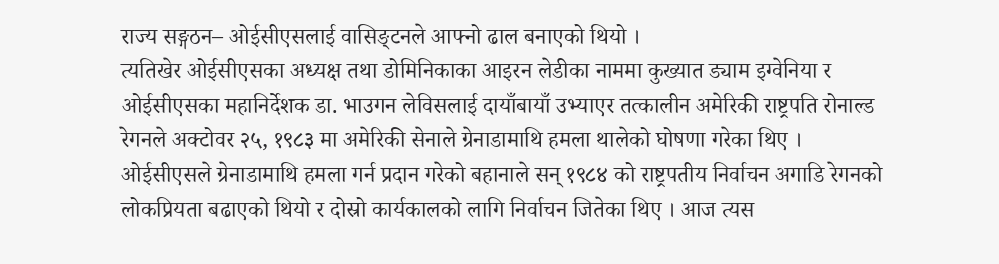राज्य सङ्गठन– ओईसीएसलाई वासिङ्टनले आफ्नो ढाल बनाएको थियो ।
त्यतिखेर ओईसीएसका अध्यक्ष तथा डोमिनिकाका आइरन लेडीका नाममा कुख्यात ड्याम इग्वेनिया र ओईसीएसका महानिर्देशक डा. भाउगन लेविसलाई दायाँबायाँ उभ्याएर तत्कालीन अमेरिकी राष्ट्रपति रोनाल्ड रेगनले अक्टोवर २५, १९८३ मा अमेरिकी सेनाले ग्रेनाडामाथि हमला थालेको घोषणा गरेका थिए ।
ओईसीएसले ग्रेनाडामाथि हमला गर्न प्रदान गरेको बहानाले सन् १९८४ को राष्ट्रपतीय निर्वाचन अगाडि रेगनको लोकप्रियता बढाएको थियो र दोस्रो कार्यकालको लागि निर्वाचन जितेका थिए । आज त्यस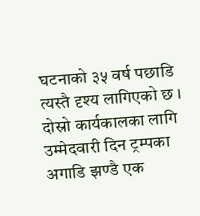घटनाको ३५ वर्ष पछाडि त्यस्तै दृश्य लागिएको छ । दोस्रो कार्यकालका लागि उम्मेदवारी दिन ट्रम्पका अगाडि झण्डै एक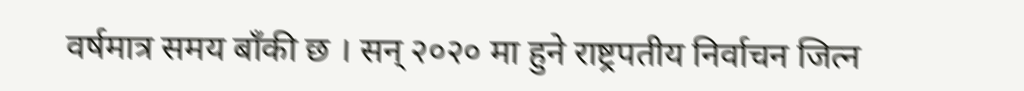वर्षमात्र समय बाँकी छ । सन् २०२० मा हुने राष्ट्रपतीय निर्वाचन जित्न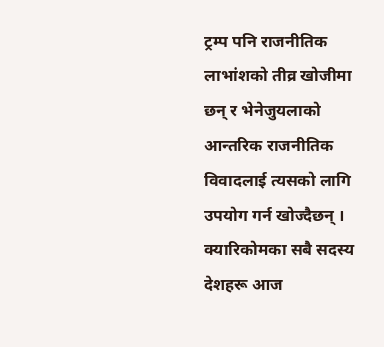ट्रम्प पनि राजनीतिक लाभांशको तीव्र खोजीमा छन् र भेनेजुयलाको आन्तरिक राजनीतिक विवादलाई त्यसको लागि उपयोग गर्न खोज्दैछन् ।
क्यारिकोमका सबै सदस्य देशहरू आज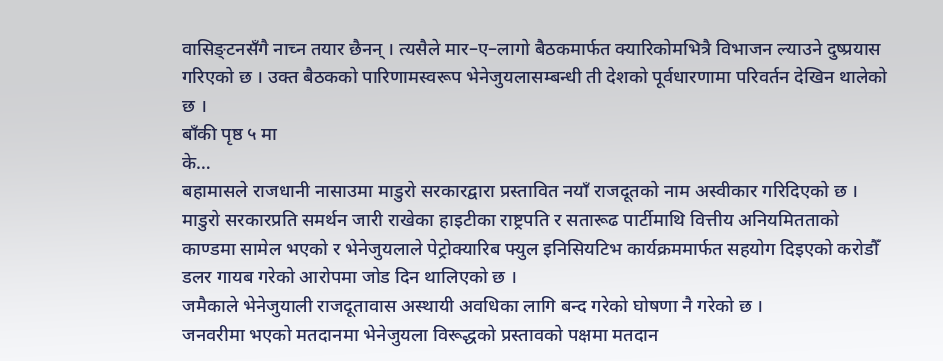वासिङ्टनसँगै नाच्न तयार छैनन् । त्यसैले मार–ए–लागो बैठकमार्फत क्यारिकोमभित्रै विभाजन ल्याउने दुष्प्रयास गरिएको छ । उक्त बैठकको पारिणामस्वरूप भेनेजुयलासम्बन्धी ती देशको पूर्वधारणामा परिवर्तन देखिन थालेको छ ।
बाँकी पृष्ठ ५ मा
के…
बहामासले राजधानी नासाउमा माडुरो सरकारद्वारा प्रस्तावित नयाँ राजदूतको नाम अस्वीकार गरिदिएको छ ।
माडुरो सरकारप्रति समर्थन जारी राखेका हाइटीका राष्ट्रपति र सतारूढ पार्टीमाथि वित्तीय अनियमितताको काण्डमा सामेल भएको र भेनेजुयलाले पेट्रोक्यारिब फ्युल इनिसियटिभ कार्यक्रममार्फत सहयोग दिइएको करोडौँ डलर गायब गरेको आरोपमा जोड दिन थालिएको छ ।
जमैकाले भेनेजुयाली राजदूतावास अस्थायी अवधिका लागि बन्द गरेको घोषणा नै गरेको छ ।
जनवरीमा भएको मतदानमा भेनेजुयला विरूद्धको प्रस्तावको पक्षमा मतदान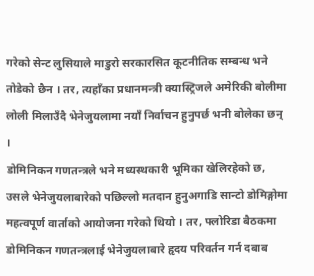गरेको सेन्ट लुसियाले माडुरो सरकारसित कूटनीतिक सम्बन्ध भने तोडेको छैन । तर, त्यहाँका प्रधानमन्त्री क्यास्ट्रिजले अमेरिकी बोलीमा लोली मिलाउँदै भेनेजुयलामा नयाँ निर्वाचन हुनुपर्छ भनी बोलेका छन् ।
डोमिनिकन गणतन्त्रले भने मध्यस्थकारी भूमिका खेलिरहेको छ, उसले भेनेजुयलाबारेको पछिल्लो मतदान हुनुअगाडि सान्टो डोमिङ्गोमा महत्वपूर्ण वार्ताको आयोजना गरेको थियो । तर, फ्लोरिडा बैठकमा डोमिनिकन गणतन्त्रलाई भेनेजुयलाबारे हृदय परिवर्तन गर्न दबाब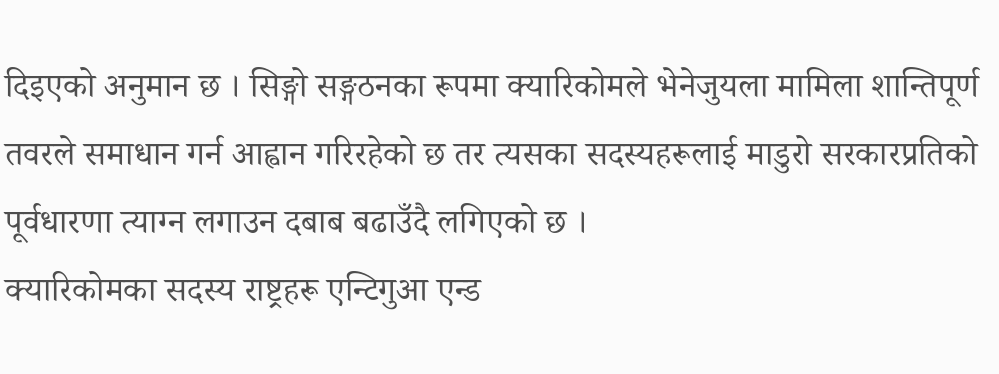दिइएको अनुमान छ । सिङ्गो सङ्गठनका रूपमा क्यारिकोमले भेनेजुयला मामिला शान्तिपूर्ण तवरले समाधान गर्न आह्वान गरिरहेको छ तर त्यसका सदस्यहरूलाई माडुरो सरकारप्रतिको पूर्वधारणा त्याग्न लगाउन दबाब बढाउँदै लगिएको छ ।
क्यारिकोमका सदस्य राष्ट्रहरू एन्टिगुआ एन्ड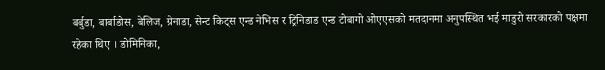बर्बुडा, बार्बाडोस, बेलिज, ग्रेनाडा, सेन्ट किट्स एन्ड नेभिस र ट्रिनिडाड एन्ड टोबागो ओएएसको मतदानमा अनुपस्थित भई माडुरो सरकारको पक्षमा रहेका थिए । डोमिनिका,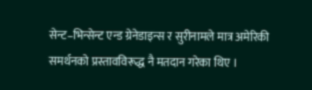सेन्ट–भिन्सेन्ट एन्ड ग्रेनेडाइन्स र सुरीनामले मात्र अमेरिकी समर्थनको प्रस्तावविरूद्ध नै मतदान गरेका थिए ।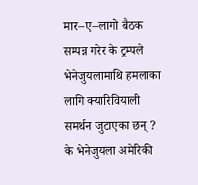मार–ए–लागो बैठक सम्पन्न गरेर के ट्रम्पले भेनेजुयलामाथि हमलाका लागि क्यारिवियाली समर्थन जुटाएका छन् ? के भेनेजुयला अमेरिकी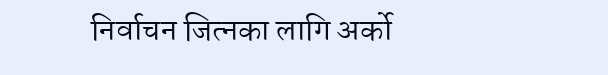निर्वाचन जित्नका लागि अर्को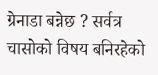ग्रेनाडा बन्नेछ ? सर्वत्र चासोको विषय बनिरहेको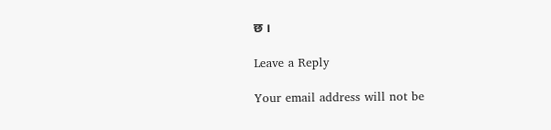छ ।

Leave a Reply

Your email address will not be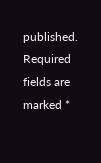published. Required fields are marked *